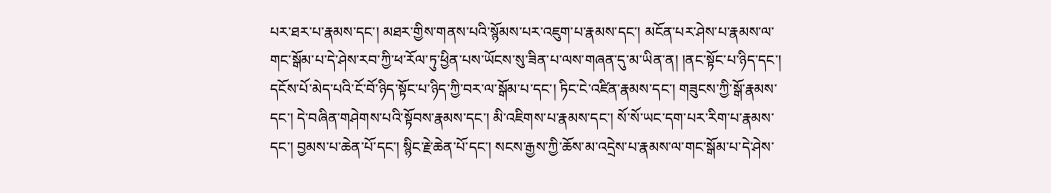པར་ཐར་པ་རྣམས་དང་། མཐར་གྱིས་གནས་པའི་སྙོམས་པར་འཇུག་པ་རྣམས་དང་། མངོན་པར་ཤེས་པ་རྣམས་ལ་གང་སྒོམ་པ་དེ་ཤེས་རབ་ཀྱི་ཕ་རོལ་ཏུ་ཕྱིན་པས་ཡོངས་སུ་ཟིན་པ་ལས་གཞན་དུ་མ་ཡིན་ན། །ནང་སྟོང་པ་ཉིད་དང་། དངོས་པོ་མེད་པའི་ངོ་བོ་ཉིད་སྟོང་པ་ཉིད་ཀྱི་བར་ལ་སྒོམ་པ་དང་། ཏིང་ངེ་འཛིན་རྣམས་དང་། གཟུངས་ཀྱི་སྒོ་རྣམས་དང་། དེ་བཞིན་གཤེགས་པའི་སྟོབས་རྣམས་དང་། མི་འཇིགས་པ་རྣམས་དང་། སོ་སོ་ཡང་དག་པར་རིག་པ་རྣམས་དང་། བྱམས་པ་ཆེན་པོ་དང་། སྙིང་རྗེ་ཆེན་པོ་དང་། སངས་རྒྱས་ཀྱི་ཆོས་མ་འདྲེས་པ་རྣམས་ལ་གང་སྒོམ་པ་དེ་ཤེས་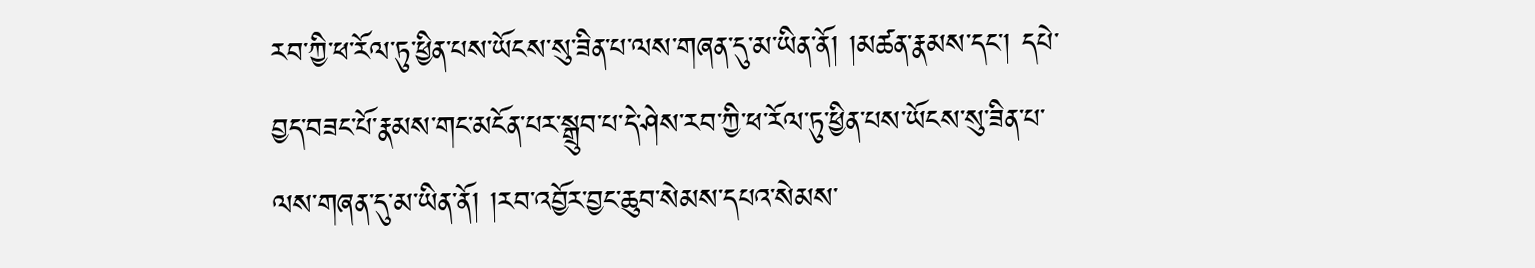རབ་ཀྱི་ཕ་རོལ་ཏུ་ཕྱིན་པས་ཡོངས་སུ་ཟིན་པ་ལས་གཞན་དུ་མ་ཡིན་ནོ། །མཚན་རྣམས་དང་། དཔེ་བྱད་བཟང་པོ་རྣམས་གང་མངོན་པར་སྒྲུབ་པ་དེ་ཤེས་རབ་ཀྱི་ཕ་རོལ་ཏུ་ཕྱིན་པས་ཡོངས་སུ་ཟིན་པ་ལས་གཞན་དུ་མ་ཡིན་ནོ། །རབ་འབྱོར་བྱང་ཆུབ་སེམས་དཔའ་སེམས་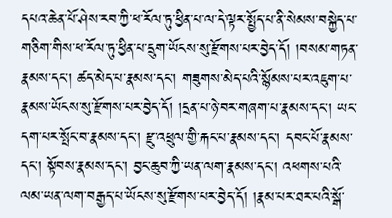དཔའ་ཆེན་པོ་ཤེས་རབ་ཀྱི་ཕ་རོལ་ཏུ་ཕྱིན་པ་ལ་དེ་ལྟར་སྤྱོད་པ་ནི་སེམས་བསྐྱེད་པ་གཅིག་གིས་ཕ་རོལ་ཏུ་ཕྱིན་པ་དྲུག་ཡོངས་སུ་རྫོགས་པར་བྱེད་དོ། །བསམ་གཏན་རྣམས་དང་། ཚད་མེད་པ་རྣམས་དང་། གཟུགས་མེད་པའི་སྙོམས་པར་འཇུག་པ་རྣམས་ཡོངས་སུ་རྫོགས་པར་བྱེད་དོ། །དྲན་པ་ཉེ་བར་གཞག་པ་རྣམས་དང་། ཡང་དག་པར་སྤོང་བ་རྣམས་དང་། རྫུ་འཕྲུལ་གྱི་རྐང་པ་རྣམས་དང་། དབང་པོ་རྣམས་དང་། སྟོབས་རྣམས་དང་། བྱང་ཆུབ་ཀྱི་ཡན་ལག་རྣམས་དང་། འཕགས་པའི་ལམ་ཡན་ལག་བརྒྱད་པ་ཡོངས་སུ་རྫོགས་པར་བྱེད་དོ། །རྣམ་པར་ཐར་པའི་སྒོ་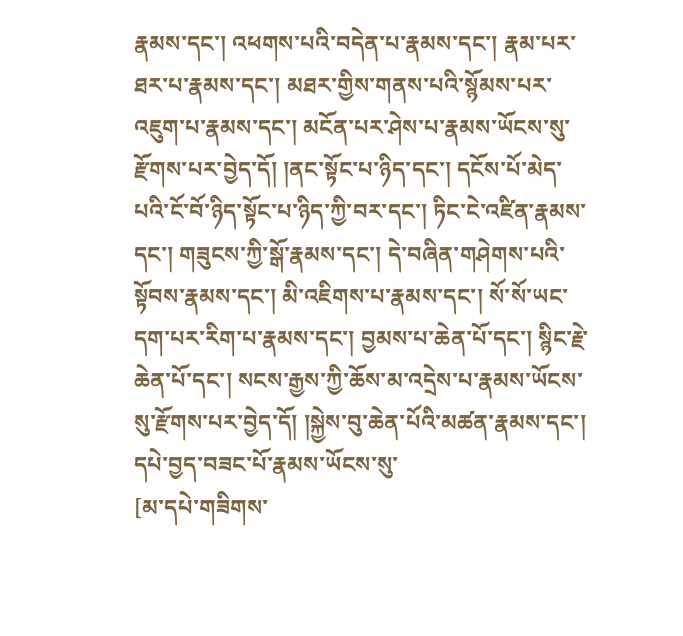རྣམས་དང་། འཕགས་པའི་བདེན་པ་རྣམས་དང་། རྣམ་པར་ཐར་པ་རྣམས་དང་། མཐར་གྱིས་གནས་པའི་སྙོམས་པར་འཇུག་པ་རྣམས་དང་། མངོན་པར་ཤེས་པ་རྣམས་ཡོངས་སུ་རྫོགས་པར་བྱེད་དོ། །ནང་སྟོང་པ་ཉིད་དང་། དངོས་པོ་མེད་པའི་ངོ་བོ་ཉིད་སྟོང་པ་ཉིད་ཀྱི་བར་དང་། ཏིང་ངེ་འཛིན་རྣམས་དང་། གཟུངས་ཀྱི་སྒོ་རྣམས་དང་། དེ་བཞིན་གཤེགས་པའི་སྟོབས་རྣམས་དང་། མི་འཇིགས་པ་རྣམས་དང་། སོ་སོ་ཡང་དག་པར་རིག་པ་རྣམས་དང་། བྱམས་པ་ཆེན་པོ་དང་། སྙིང་རྗེ་ཆེན་པོ་དང་། སངས་རྒྱས་ཀྱི་ཆོས་མ་འདྲེས་པ་རྣམས་ཡོངས་སུ་རྫོགས་པར་བྱེད་དོ། །སྐྱེས་བུ་ཆེན་པོའི་མཚན་རྣམས་དང་། དཔེ་བྱད་བཟང་པོ་རྣམས་ཡོངས་སུ་
[མ་དཔེ་གཟིགས་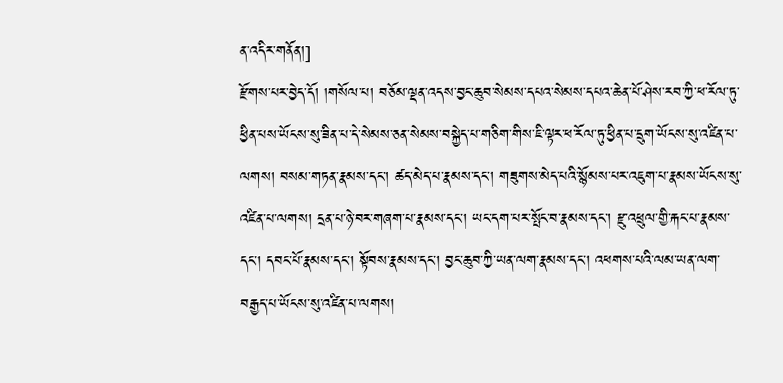ན་འདིར་གནོན།]
རྫོགས་པར་བྱེད་དོ། །གསོལ་པ། བཅོམ་ལྡན་འདས་བྱང་ཆུབ་སེམས་དཔའ་སེམས་དཔའ་ཆེན་པོ་ཤེས་རབ་ཀྱི་ཕ་རོལ་ཏུ་ཕྱིན་པས་ཡོངས་སུ་ཟིན་པ་དེ་སེམས་ཅན་སེམས་བསྐྱེད་པ་གཅིག་གིས་ཇི་ལྟར་ཕ་རོལ་ཏུ་ཕྱིན་པ་དྲུག་ཡོངས་སུ་འཛིན་པ་ལགས། བསམ་གཏན་རྣམས་དང་། ཚད་མེད་པ་རྣམས་དང་། གཟུགས་མེད་པའི་སྙོམས་པར་འཇུག་པ་རྣམས་ཡོངས་སུ་འཛིན་པ་ལགས། དྲན་པ་ཉེ་བར་གཞག་པ་རྣམས་དང་། ཡང་དག་པར་སྤོང་བ་རྣམས་དང་། རྫུ་འཕྲུལ་གྱི་རྐང་པ་རྣམས་དང་། དབང་པོ་རྣམས་དང་། སྟོབས་རྣམས་དང་། བྱང་ཆུབ་ཀྱི་ཡན་ལག་རྣམས་དང་། འཕགས་པའི་ལམ་ཡན་ལག་བརྒྱད་པ་ཡོངས་སུ་འཛིན་པ་ལགས།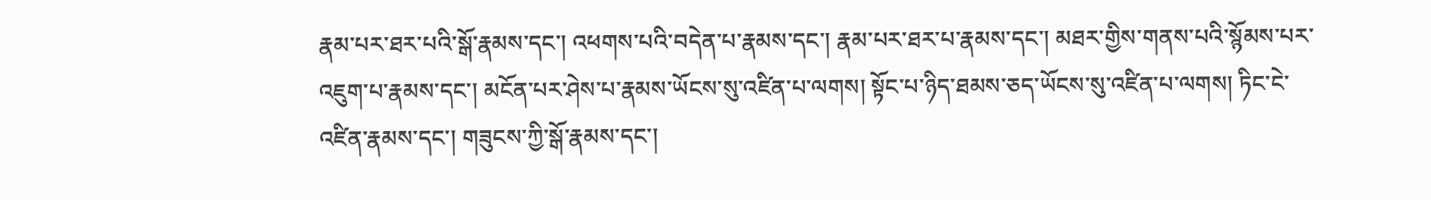རྣམ་པར་ཐར་པའི་སྒོ་རྣམས་དང་། འཕགས་པའི་བདེན་པ་རྣམས་དང་། རྣམ་པར་ཐར་པ་རྣམས་དང་། མཐར་གྱིས་གནས་པའི་སྙོམས་པར་འཇུག་པ་རྣམས་དང་། མངོན་པར་ཤེས་པ་རྣམས་ཡོངས་སུ་འཛིན་པ་ལགས། སྟོང་པ་ཉིད་ཐམས་ཅད་ཡོངས་སུ་འཛིན་པ་ལགས། ཏིང་ངེ་འཛིན་རྣམས་དང་། གཟུངས་ཀྱི་སྒོ་རྣམས་དང་།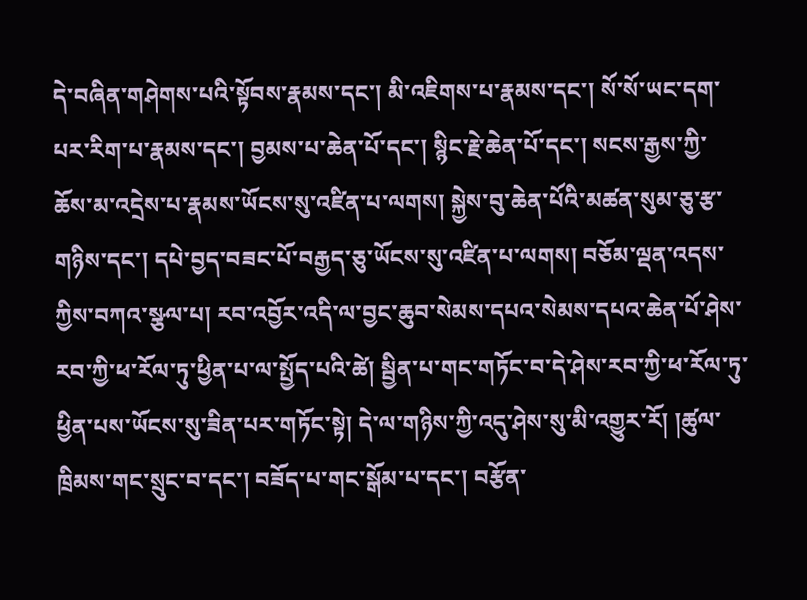དེ་བཞིན་གཤེགས་པའི་སྟོབས་རྣམས་དང་། མི་འཇིགས་པ་རྣམས་དང་། སོ་སོ་ཡང་དག་པར་རིག་པ་རྣམས་དང་། བྱམས་པ་ཆེན་པོ་དང་། སྙིང་རྗེ་ཆེན་པོ་དང་། སངས་རྒྱས་ཀྱི་ཆོས་མ་འདྲེས་པ་རྣམས་ཡོངས་སུ་འཛིན་པ་ལགས། སྐྱེས་བུ་ཆེན་པོའི་མཚན་སུམ་ཅུ་རྩ་གཉིས་དང་། དཔེ་བྱད་བཟང་པོ་བརྒྱད་ཅུ་ཡོངས་སུ་འཛིན་པ་ལགས། བཅོམ་ལྡན་འདས་ཀྱིས་བཀའ་སྩལ་པ། རབ་འབྱོར་འདི་ལ་བྱང་ཆུབ་སེམས་དཔའ་སེམས་དཔའ་ཆེན་པོ་ཤེས་རབ་ཀྱི་ཕ་རོལ་ཏུ་ཕྱིན་པ་ལ་སྤྱོད་པའི་ཚེ། སྦྱིན་པ་གང་གཏོང་བ་དེ་ཤེས་རབ་ཀྱི་ཕ་རོལ་ཏུ་ཕྱིན་པས་ཡོངས་སུ་ཟིན་པར་གཏོང་སྟེ། དེ་ལ་གཉིས་ཀྱི་འདུ་ཤེས་སུ་མི་འགྱུར་རོ། །ཚུལ་ཁྲིམས་གང་སྲུང་བ་དང་། བཟོད་པ་གང་སྒོམ་པ་དང་། བརྩོན་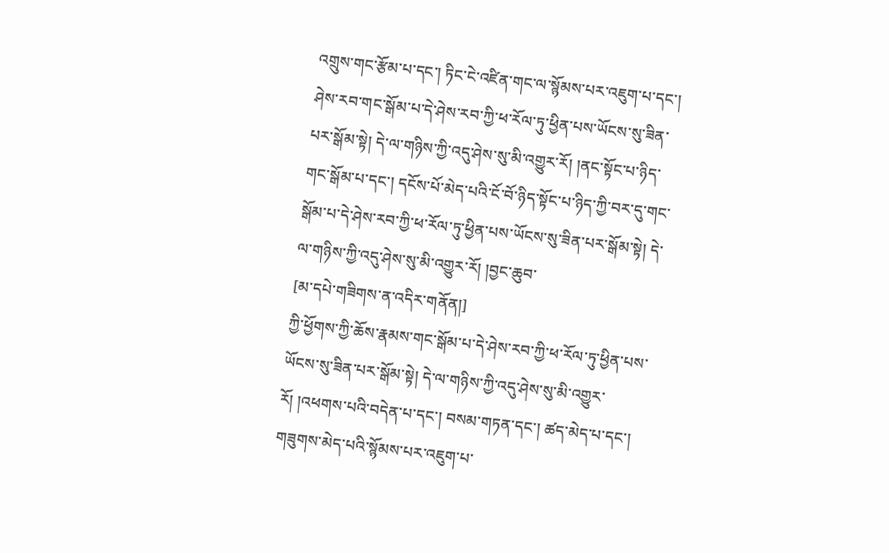འགྲུས་གང་རྩོམ་པ་དང་། ཏིང་ངེ་འཛིན་གང་ལ་སྙོམས་པར་འཇུག་པ་དང་། ཤེས་རབ་གང་སྒོམ་པ་དེ་ཤེས་རབ་ཀྱི་ཕ་རོལ་ཏུ་ཕྱིན་པས་ཡོངས་སུ་ཟིན་པར་སྒོམ་སྟེ། དེ་ལ་གཉིས་ཀྱི་འདུ་ཤེས་སུ་མི་འགྱུར་རོ། །ནང་སྟོང་པ་ཉིད་གང་སྒོམ་པ་དང་། དངོས་པོ་མེད་པའི་ངོ་བོ་ཉིད་སྟོང་པ་ཉིད་ཀྱི་བར་དུ་གང་སྒོམ་པ་དེ་ཤེས་རབ་ཀྱི་ཕ་རོལ་ཏུ་ཕྱིན་པས་ཡོངས་སུ་ཟིན་པར་སྒོམ་སྟེ། དེ་ལ་གཉིས་ཀྱི་འདུ་ཤེས་སུ་མི་འགྱུར་རོ། །བྱང་ཆུབ་
[མ་དཔེ་གཟིགས་ན་འདིར་གནོན།]
ཀྱི་ཕྱོགས་ཀྱི་ཆོས་རྣམས་གང་སྒོམ་པ་དེ་ཤེས་རབ་ཀྱི་ཕ་རོལ་ཏུ་ཕྱིན་པས་ཡོངས་སུ་ཟིན་པར་སྒོམ་སྟེ། དེ་ལ་གཉིས་ཀྱི་འདུ་ཤེས་སུ་མི་འགྱུར་རོ། །འཕགས་པའི་བདེན་པ་དང་། བསམ་གཏན་དང་། ཚད་མེད་པ་དང་། གཟུགས་མེད་པའི་སྙོམས་པར་འཇུག་པ་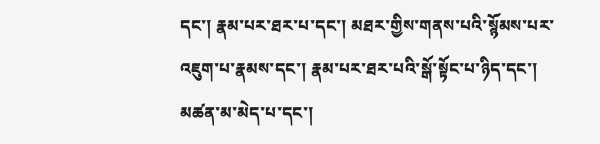དང་། རྣམ་པར་ཐར་པ་དང་། མཐར་གྱིས་གནས་པའི་སྙོམས་པར་འཇུག་པ་རྣམས་དང་། རྣམ་པར་ཐར་པའི་སྒོ་སྟོང་པ་ཉིད་དང་། མཚན་མ་མེད་པ་དང་།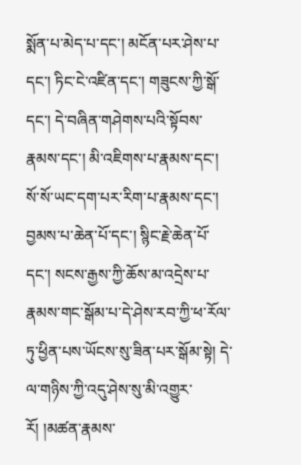སྨོན་པ་མེད་པ་དང་། མངོན་པར་ཤེས་པ་དང་། ཏིང་ངེ་འཛིན་དང་། གཟུངས་ཀྱི་སྒོ་དང་། དེ་བཞིན་གཤེགས་པའི་སྟོབས་རྣམས་དང་། མི་འཇིགས་པ་རྣམས་དང་། སོ་སོ་ཡང་དག་པར་རིག་པ་རྣམས་དང་། བྱམས་པ་ཆེན་པོ་དང་། སྙིང་རྗེ་ཆེན་པོ་དང་། སངས་རྒྱས་ཀྱི་ཆོས་མ་འདྲེས་པ་རྣམས་གང་སྒོམ་པ་དེ་ཤེས་རབ་ཀྱི་ཕ་རོལ་ཏུ་ཕྱིན་པས་ཡོངས་སུ་ཟིན་པར་སྒོམ་སྟེ། དེ་ལ་གཉིས་ཀྱི་འདུ་ཤེས་སུ་མི་འགྱུར་རོ། །མཚན་རྣམས་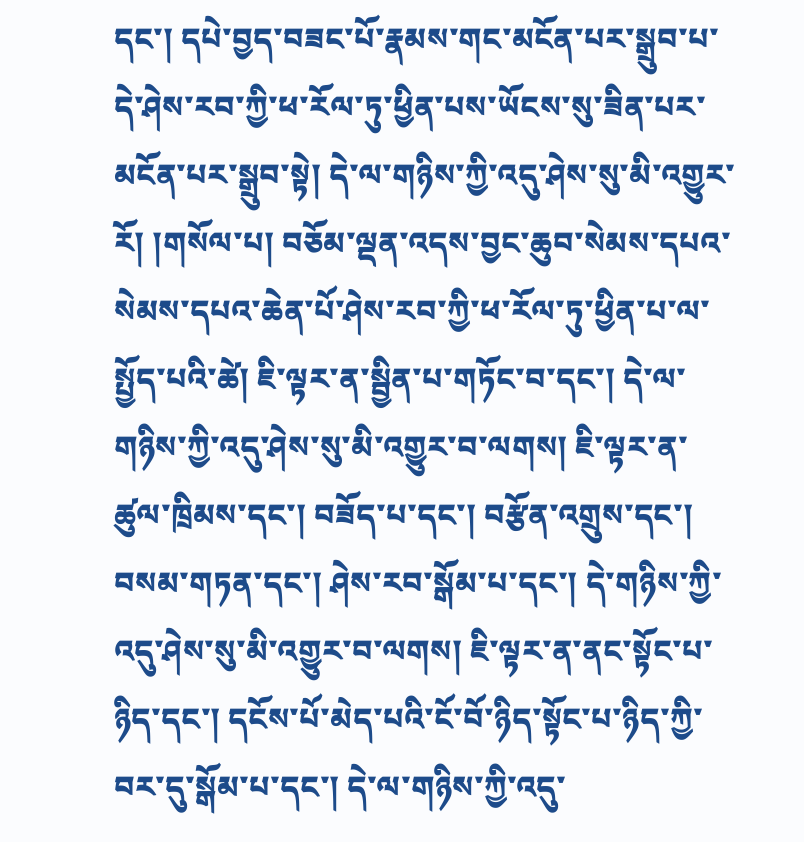དང་། དཔེ་བྱད་བཟང་པོ་རྣམས་གང་མངོན་པར་སྒྲུབ་པ་དེ་ཤེས་རབ་ཀྱི་ཕ་རོལ་ཏུ་ཕྱིན་པས་ཡོངས་སུ་ཟིན་པར་མངོན་པར་སྒྲུབ་སྟེ། དེ་ལ་གཉིས་ཀྱི་འདུ་ཤེས་སུ་མི་འགྱུར་རོ། །གསོལ་པ། བཅོམ་ལྡན་འདས་བྱང་ཆུབ་སེམས་དཔའ་སེམས་དཔའ་ཆེན་པོ་ཤེས་རབ་ཀྱི་ཕ་རོལ་ཏུ་ཕྱིན་པ་ལ་སྤྱོད་པའི་ཚེ། ཇི་ལྟར་ན་སྦྱིན་པ་གཏོང་བ་དང་། དེ་ལ་གཉིས་ཀྱི་འདུ་ཤེས་སུ་མི་འགྱུར་བ་ལགས། ཇི་ལྟར་ན་ཚུལ་ཁྲིམས་དང་། བཟོད་པ་དང་། བརྩོན་འགྲུས་དང་། བསམ་གཏན་དང་། ཤེས་རབ་སྒོམ་པ་དང་། དེ་གཉིས་ཀྱི་འདུ་ཤེས་སུ་མི་འགྱུར་བ་ལགས། ཇི་ལྟར་ན་ནང་སྟོང་པ་ཉིད་དང་། དངོས་པོ་མེད་པའི་ངོ་བོ་ཉིད་སྟོང་པ་ཉིད་ཀྱི་བར་དུ་སྒོམ་པ་དང་། དེ་ལ་གཉིས་ཀྱི་འདུ་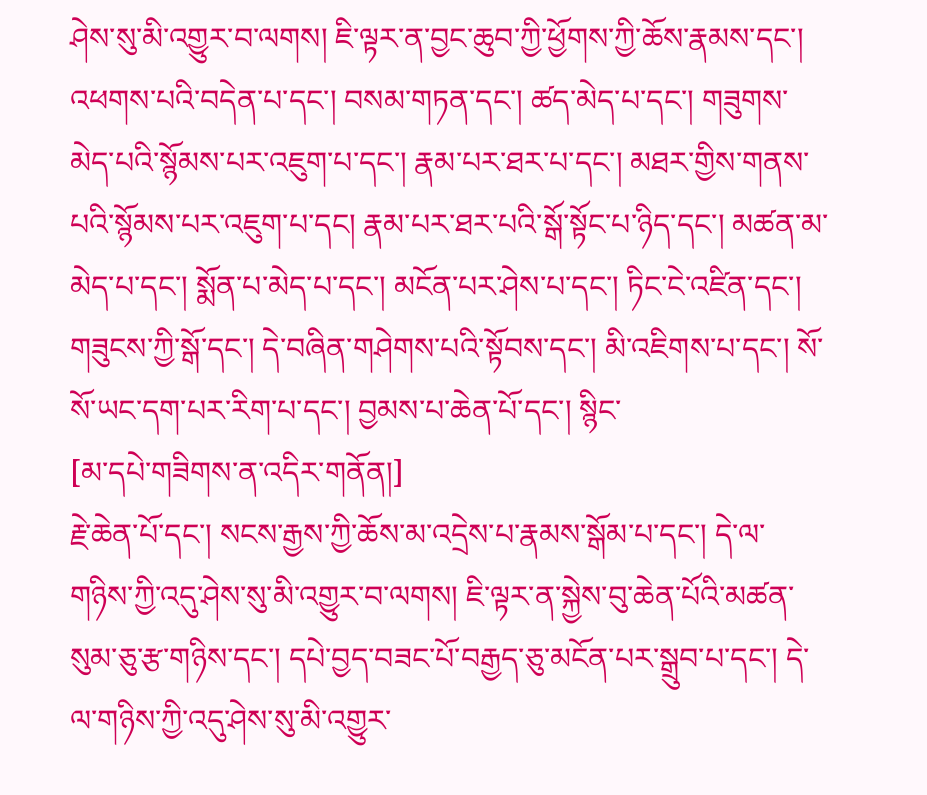ཤེས་སུ་མི་འགྱུར་བ་ལགས། ཇི་ལྟར་ན་བྱང་ཆུབ་ཀྱི་ཕྱོགས་ཀྱི་ཆོས་རྣམས་དང་། འཕགས་པའི་བདེན་པ་དང་། བསམ་གཏན་དང་། ཚད་མེད་པ་དང་། གཟུགས་མེད་པའི་སྙོམས་པར་འཇུག་པ་དང་། རྣམ་པར་ཐར་པ་དང་། མཐར་གྱིས་གནས་པའི་སྙོམས་པར་འཇུག་པ་དང། རྣམ་པར་ཐར་པའི་སྒོ་སྟོང་པ་ཉིད་དང་། མཚན་མ་མེད་པ་དང་། སྨོན་པ་མེད་པ་དང་། མངོན་པར་ཤེས་པ་དང་། ཏིང་ངེ་འཛིན་དང་། གཟུངས་ཀྱི་སྒོ་དང་། དེ་བཞིན་གཤེགས་པའི་སྟོབས་དང་། མི་འཇིགས་པ་དང་། སོ་སོ་ཡང་དག་པར་རིག་པ་དང་། བྱམས་པ་ཆེན་པོ་དང་། སྙིང་
[མ་དཔེ་གཟིགས་ན་འདིར་གནོན།]
རྗེ་ཆེན་པོ་དང་། སངས་རྒྱས་ཀྱི་ཆོས་མ་འདྲེས་པ་རྣམས་སྒོམ་པ་དང་། དེ་ལ་གཉིས་ཀྱི་འདུ་ཤེས་སུ་མི་འགྱུར་བ་ལགས། ཇི་ལྟར་ན་སྐྱེས་བུ་ཆེན་པོའི་མཚན་སུམ་ཅུ་རྩ་གཉིས་དང་། དཔེ་བྱད་བཟང་པོ་བརྒྱད་ཅུ་མངོན་པར་སྒྲུབ་པ་དང་། དེ་ལ་གཉིས་ཀྱི་འདུ་ཤེས་སུ་མི་འགྱུར་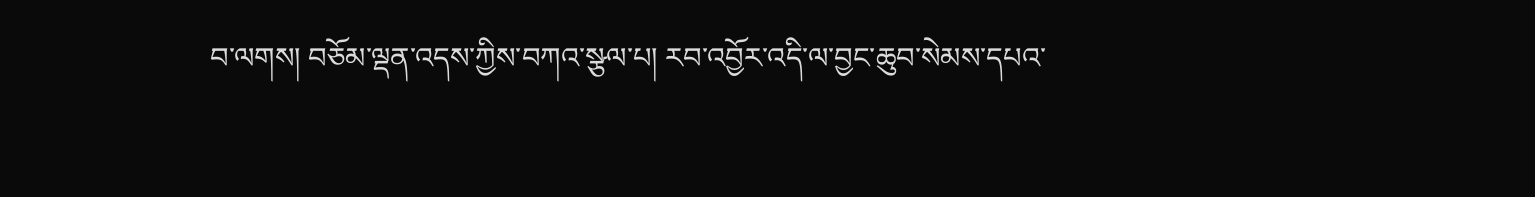བ་ལགས། བཅོམ་ལྡན་འདས་ཀྱིས་བཀའ་སྩལ་པ། རབ་འབྱོར་འདི་ལ་བྱང་ཆུབ་སེམས་དཔའ་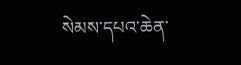སེམས་དཔའ་ཆེན་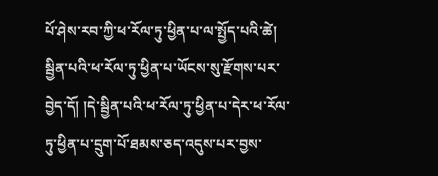པོ་ཤེས་རབ་ཀྱི་ཕ་རོལ་ཏུ་ཕྱིན་པ་ལ་སྤྱོད་པའི་ཚེ། སྦྱིན་པའི་ཕ་རོལ་ཏུ་ཕྱིན་པ་ཡོངས་སུ་རྫོགས་པར་བྱེད་དོ། །དེ་སྦྱིན་པའི་ཕ་རོལ་ཏུ་ཕྱིན་པ་དེར་ཕ་རོལ་ཏུ་ཕྱིན་པ་དྲུག་པོ་ཐམས་ཅད་འདུས་པར་བྱས་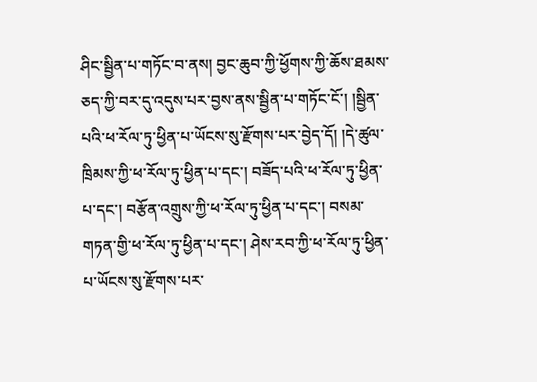ཤིང་སྦྱིན་པ་གཏོང་བ་ནས། བྱང་ཆུབ་ཀྱི་ཕྱོགས་ཀྱི་ཆོས་ཐམས་ཅད་ཀྱི་བར་དུ་འདུས་པར་བྱས་ནས་སྦྱིན་པ་གཏོང་ངོ་། །སྦྱིན་པའི་ཕ་རོལ་ཏུ་ཕྱིན་པ་ཡོངས་སུ་རྫོགས་པར་བྱེད་དོ། །དེ་ཚུལ་ཁྲིམས་ཀྱི་ཕ་རོལ་ཏུ་ཕྱིན་པ་དང་། བཟོད་པའི་ཕ་རོལ་ཏུ་ཕྱིན་པ་དང་། བརྩོན་འགྲུས་ཀྱི་ཕ་རོལ་ཏུ་ཕྱིན་པ་དང་། བསམ་གཏན་གྱི་ཕ་རོལ་ཏུ་ཕྱིན་པ་དང་། ཤེས་རབ་ཀྱི་ཕ་རོལ་ཏུ་ཕྱིན་པ་ཡོངས་སུ་རྫོགས་པར་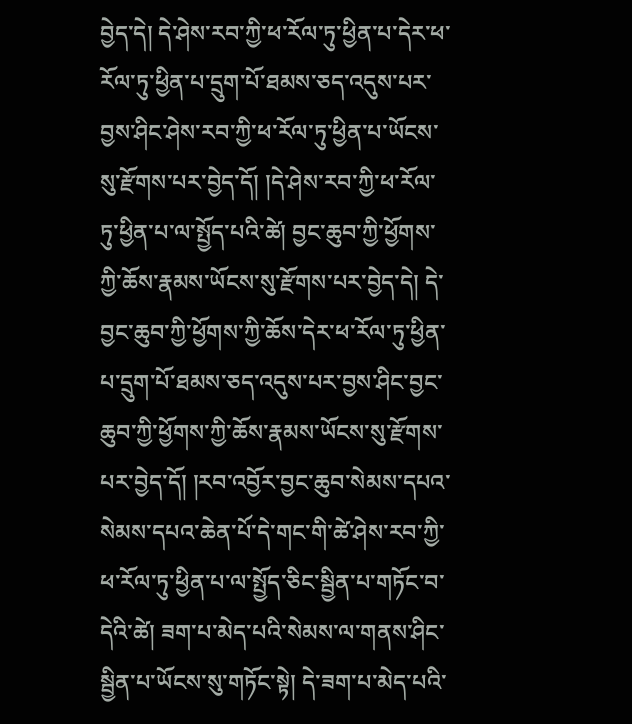བྱེད་དེ། དེ་ཤེས་རབ་ཀྱི་ཕ་རོལ་ཏུ་ཕྱིན་པ་དེར་ཕ་རོལ་ཏུ་ཕྱིན་པ་དྲུག་པོ་ཐམས་ཅད་འདུས་པར་བྱས་ཤིང་ཤེས་རབ་ཀྱི་ཕ་རོལ་ཏུ་ཕྱིན་པ་ཡོངས་སུ་རྫོགས་པར་བྱེད་དོ། །དེ་ཤེས་རབ་ཀྱི་ཕ་རོལ་ཏུ་ཕྱིན་པ་ལ་སྤྱོད་པའི་ཚེ། བྱང་ཆུབ་ཀྱི་ཕྱོགས་ཀྱི་ཆོས་རྣམས་ཡོངས་སུ་རྫོགས་པར་བྱེད་དེ། དེ་བྱང་ཆུབ་ཀྱི་ཕྱོགས་ཀྱི་ཆོས་དེར་ཕ་རོལ་ཏུ་ཕྱིན་པ་དྲུག་པོ་ཐམས་ཅད་འདུས་པར་བྱས་ཤིང་བྱང་ཆུབ་ཀྱི་ཕྱོགས་ཀྱི་ཆོས་རྣམས་ཡོངས་སུ་རྫོགས་པར་བྱེད་དོ། །རབ་འབྱོར་བྱང་ཆུབ་སེམས་དཔའ་སེམས་དཔའ་ཆེན་པོ་དེ་གང་གི་ཚེ་ཤེས་རབ་ཀྱི་ཕ་རོལ་ཏུ་ཕྱིན་པ་ལ་སྤྱོད་ཅིང་སྦྱིན་པ་གཏོང་བ་དེའི་ཚེ། ཟག་པ་མེད་པའི་སེམས་ལ་གནས་ཤིང་སྦྱིན་པ་ཡོངས་སུ་གཏོང་སྟེ། དེ་ཟག་པ་མེད་པའི་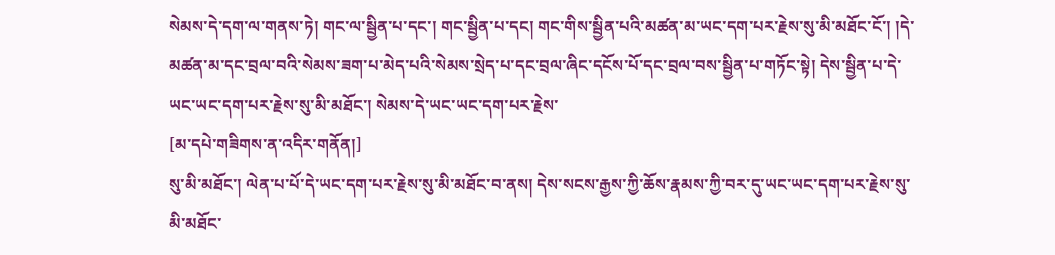སེམས་དེ་དག་ལ་གནས་ཏེ། གང་ལ་སྦྱིན་པ་དང་། གང་སྦྱིན་པ་དང། གང་གིས་སྦྱིན་པའི་མཚན་མ་ཡང་དག་པར་རྗེས་སུ་མི་མཐོང་ངོ་། །དེ་མཚན་མ་དང་བྲལ་བའི་སེམས་ཟག་པ་མེད་པའི་སེམས་སྲེད་པ་དང་བྲལ་ཞིང་དངོས་པོ་དང་བྲལ་བས་སྦྱིན་པ་གཏོང་སྟེ། དེས་སྦྱིན་པ་དེ་ཡང་ཡང་དག་པར་རྗེས་སུ་མི་མཐོང་། སེམས་དེ་ཡང་ཡང་དག་པར་རྗེས་
[མ་དཔེ་གཟིགས་ན་འདིར་གནོན།]
སུ་མི་མཐོང་། ལེན་པ་པོ་དེ་ཡང་དག་པར་རྗེས་སུ་མི་མཐོང་བ་ནས། དེས་སངས་རྒྱས་ཀྱི་ཆོས་རྣམས་ཀྱི་བར་དུ་ཡང་ཡང་དག་པར་རྗེས་སུ་མི་མཐོང་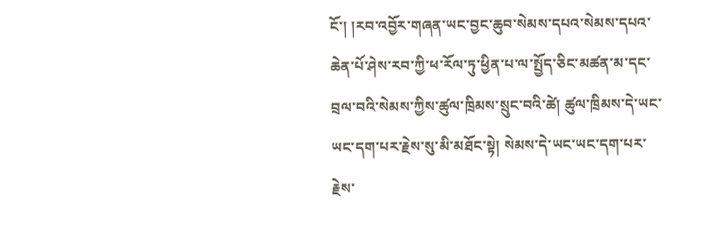ངོ་། །རབ་འབྱོར་གཞན་ཡང་བྱང་ཆུབ་སེམས་དཔའ་སེམས་དཔའ་ཆེན་པོ་ཤེས་རབ་ཀྱི་ཕ་རོལ་ཏུ་ཕྱིན་པ་ལ་སྤྱོད་ཅིང་མཚན་མ་དང་བྲལ་བའི་སེམས་ཀྱིས་ཚུལ་ཁྲིམས་སྲུང་བའི་ཚེ། ཚུལ་ཁྲིམས་དེ་ཡང་ཡང་དག་པར་རྗེས་སུ་མི་མཐོང་སྟེ། སེམས་དེ་ཡང་ཡང་དག་པར་རྗེས་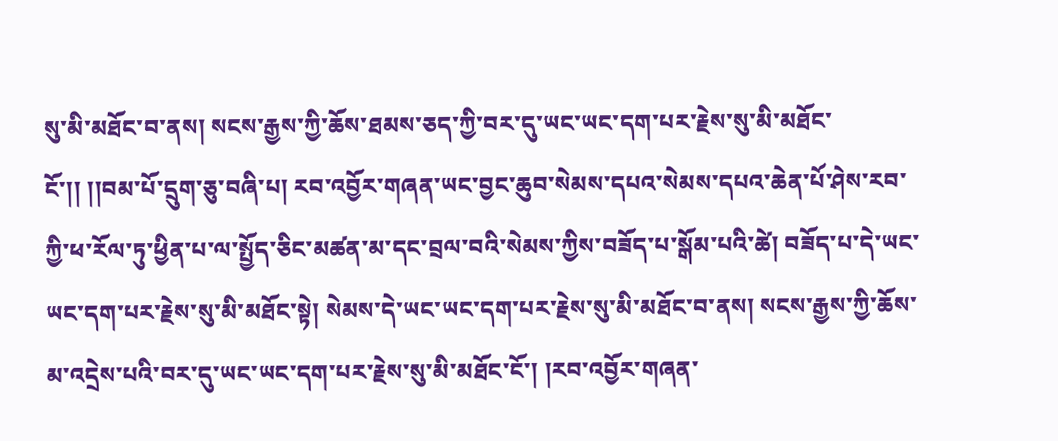སུ་མི་མཐོང་བ་ནས། སངས་རྒྱས་ཀྱི་ཆོས་ཐམས་ཅད་ཀྱི་བར་དུ་ཡང་ཡང་དག་པར་རྗེས་སུ་མི་མཐོང་ངོ་།། །།བམ་པོ་དྲུག་ཅུ་བཞི་པ། རབ་འབྱོར་གཞན་ཡང་བྱང་ཆུབ་སེམས་དཔའ་སེམས་དཔའ་ཆེན་པོ་ཤེས་རབ་ཀྱི་ཕ་རོལ་ཏུ་ཕྱིན་པ་ལ་སྤྱོད་ཅིང་མཚན་མ་དང་བྲལ་བའི་སེམས་ཀྱིས་བཟོད་པ་སྒོམ་པའི་ཚེ། བཟོད་པ་དེ་ཡང་ཡང་དག་པར་རྗེས་སུ་མི་མཐོང་སྟེ། སེམས་དེ་ཡང་ཡང་དག་པར་རྗེས་སུ་མི་མཐོང་བ་ནས། སངས་རྒྱས་ཀྱི་ཆོས་མ་འདྲེས་པའི་བར་དུ་ཡང་ཡང་དག་པར་རྗེས་སུ་མི་མཐོང་ངོ་། །རབ་འབྱོར་གཞན་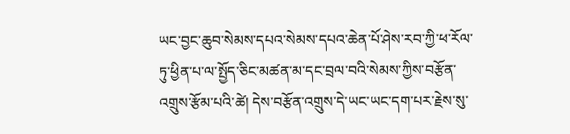ཡང་བྱང་ཆུབ་སེམས་དཔའ་སེམས་དཔའ་ཆེན་པོ་ཤེས་རབ་ཀྱི་ཕ་རོལ་ཏུ་ཕྱིན་པ་ལ་སྤྱོད་ཅིང་མཚན་མ་དང་བྲལ་བའི་སེམས་ཀྱིས་བརྩོན་འགྲུས་རྩོམ་པའི་ཚེ། དེས་བརྩོན་འགྲུས་དེ་ཡང་ཡང་དག་པར་རྗེས་སུ་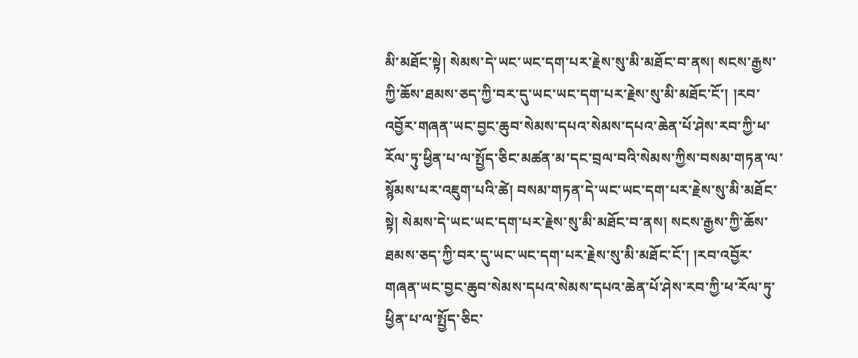མི་མཐོང་སྟེ། སེམས་དེ་ཡང་ཡང་དག་པར་རྗེས་སུ་མི་མཐོང་བ་ནས། སངས་རྒྱས་ཀྱི་ཆོས་ཐམས་ཅད་ཀྱི་བར་དུ་ཡང་ཡང་དག་པར་རྗེས་སུ་མི་མཐོང་ངོ་། །རབ་འབྱོར་གཞན་ཡང་བྱང་ཆུབ་སེམས་དཔའ་སེམས་དཔའ་ཆེན་པོ་ཤེས་རབ་ཀྱི་ཕ་རོལ་ཏུ་ཕྱིན་པ་ལ་སྤྱོད་ཅིང་མཚན་མ་དང་བྲལ་བའི་སེམས་ཀྱིས་བསམ་གཏན་ལ་སྙོམས་པར་འཇུག་པའི་ཚེ། བསམ་གཏན་དེ་ཡང་ཡང་དག་པར་རྗེས་སུ་མི་མཐོང་སྟེ། སེམས་དེ་ཡང་ཡང་དག་པར་རྗེས་སུ་མི་མཐོང་བ་ནས། སངས་རྒྱས་ཀྱི་ཆོས་ཐམས་ཅད་ཀྱི་བར་དུ་ཡང་ཡང་དག་པར་རྗེས་སུ་མི་མཐོང་ངོ་། །རབ་འབྱོར་གཞན་ཡང་བྱང་ཆུབ་སེམས་དཔའ་སེམས་དཔའ་ཆེན་པོ་ཤེས་རབ་ཀྱི་ཕ་རོལ་ཏུ་ཕྱིན་པ་ལ་སྤྱོད་ཅིང་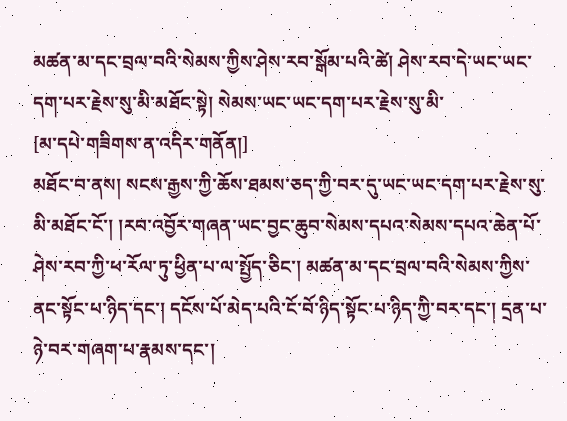མཚན་མ་དང་བྲལ་བའི་སེམས་ཀྱིས་ཤེས་རབ་སྒོམ་པའི་ཚེ། ཤེས་རབ་དེ་ཡང་ཡང་དག་པར་རྗེས་སུ་མི་མཐོང་སྟེ། སེམས་ཡང་ཡང་དག་པར་རྗེས་སུ་མི་
[མ་དཔེ་གཟིགས་ན་འདིར་གནོན།]
མཐོང་བ་ནས། སངས་རྒྱས་ཀྱི་ཆོས་ཐམས་ཅད་ཀྱི་བར་དུ་ཡང་ཡང་དག་པར་རྗེས་སུ་མི་མཐོང་ངོ་། །རབ་འབྱོར་གཞན་ཡང་བྱང་ཆུབ་སེམས་དཔའ་སེམས་དཔའ་ཆེན་པོ་ཤེས་རབ་ཀྱི་ཕ་རོལ་ཏུ་ཕྱིན་པ་ལ་སྤྱོད་ཅིང་། མཚན་མ་དང་བྲལ་བའི་སེམས་ཀྱིས་ནང་སྟོང་པ་ཉིད་དང་། དངོས་པོ་མེད་པའི་ངོ་བོ་ཉིད་སྟོང་པ་ཉིད་ཀྱི་བར་དང་། དྲན་པ་ཉེ་བར་གཞག་པ་རྣམས་དང་།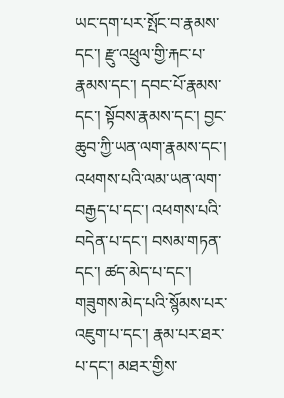ཡང་དག་པར་སྤོང་བ་རྣམས་དང་། རྫུ་འཕྲུལ་གྱི་རྐང་པ་རྣམས་དང་། དབང་པོ་རྣམས་དང་། སྟོབས་རྣམས་དང་། བྱང་ཆུབ་ཀྱི་ཡན་ལག་རྣམས་དང་། འཕགས་པའི་ལམ་ཡན་ལག་བརྒྱད་པ་དང་། འཕགས་པའི་བདེན་པ་དང་། བསམ་གཏན་དང་། ཚད་མེད་པ་དང་། གཟུགས་མེད་པའི་སྙོམས་པར་འཇུག་པ་དང་། རྣམ་པར་ཐར་པ་དང་། མཐར་གྱིས་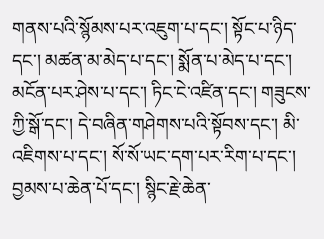གནས་པའི་སྙོམས་པར་འཇུག་པ་དང་། སྟོང་པ་ཉིད་དང་། མཚན་མ་མེད་པ་དང་། སྨོན་པ་མེད་པ་དང་། མངོན་པར་ཤེས་པ་དང་། ཏིང་ངེ་འཛིན་དང་། གཟུངས་ཀྱི་སྒོ་དང་། དེ་བཞིན་གཤེགས་པའི་སྟོབས་དང་། མི་འཇིགས་པ་དང་། སོ་སོ་ཡང་དག་པར་རིག་པ་དང་། བྱམས་པ་ཆེན་པོ་དང་། སྙིང་རྗེ་ཆེན་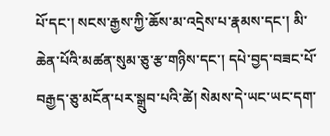པོ་དང་། སངས་རྒྱས་ཀྱི་ཆོས་མ་འདྲེས་པ་རྣམས་དང་། མི་ཆེན་པོའི་མཚན་སུམ་ཅུ་རྩ་གཉིས་དང་། དཔེ་བྱད་བཟང་པོ་བརྒྱད་ཅུ་མངོན་པར་སྒྲུབ་པའི་ཚེ། སེམས་དེ་ཡང་ཡང་དག་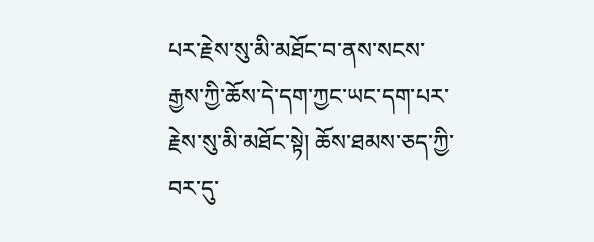པར་རྗེས་སུ་མི་མཐོང་བ་ནས་སངས་རྒྱས་ཀྱི་ཆོས་དེ་དག་ཀྱང་ཡང་དག་པར་རྗེས་སུ་མི་མཐོང་སྟེ། ཆོས་ཐམས་ཅད་ཀྱི་བར་དུ་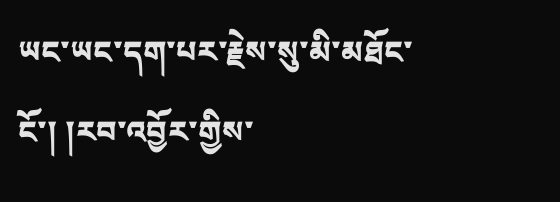ཡང་ཡང་དག་པར་རྗེས་སུ་མི་མཐོང་ངོ་། །རབ་འབྱོར་གྱིས་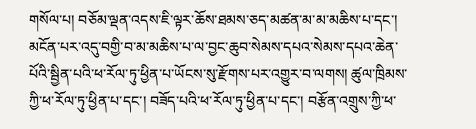གསོལ་པ། བཅོམ་ལྡན་འདས་ཇི་ལྟར་ཆོས་ཐམས་ཅད་མཚན་མ་མ་མཆིས་པ་དང་། མངོན་པར་འདུ་བགྱི་བ་མ་མཆིས་པ་ལ་བྱང་ཆུབ་སེམས་དཔའ་སེམས་དཔའ་ཆེན་པོའི་སྦྱིན་པའི་ཕ་རོལ་ཏུ་ཕྱིན་པ་ཡོངས་སུ་རྫོགས་པར་འགྱུར་བ་ལགས། ཚུལ་ཁྲིམས་ཀྱི་ཕ་རོལ་ཏུ་ཕྱིན་པ་དང་། བཟོད་པའི་ཕ་རོལ་ཏུ་ཕྱིན་པ་དང་། བརྩོན་འགྲུས་ཀྱི་ཕ་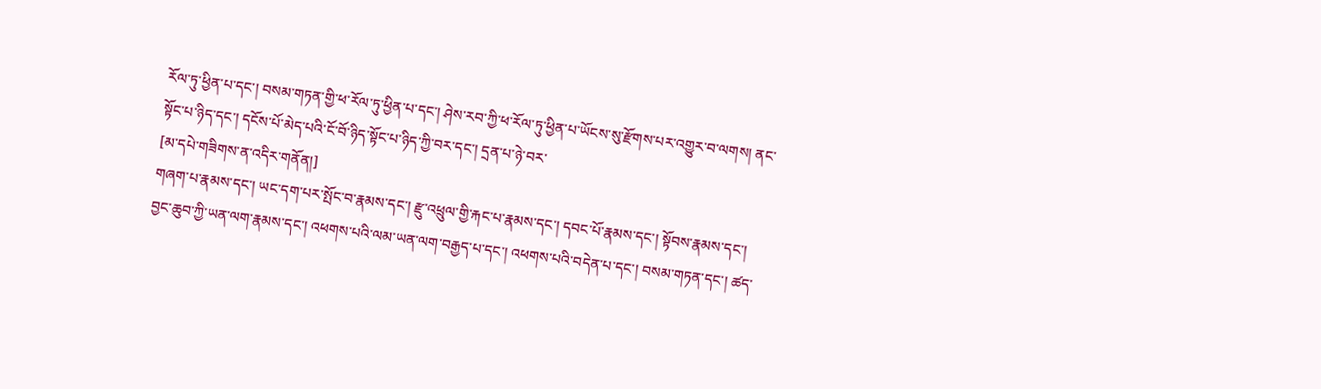རོལ་ཏུ་ཕྱིན་པ་དང་། བསམ་གཏན་གྱི་ཕ་རོལ་ཏུ་ཕྱིན་པ་དང་། ཤེས་རབ་ཀྱི་ཕ་རོལ་ཏུ་ཕྱིན་པ་ཡོངས་སུ་རྫོགས་པར་འགྱུར་བ་ལགས། ནང་སྟོང་པ་ཉིད་དང་། དངོས་པོ་མེད་པའི་ངོ་བོ་ཉིད་སྟོང་པ་ཉིད་ཀྱི་བར་དང་། དྲན་པ་ཉེ་བར་
[མ་དཔེ་གཟིགས་ན་འདིར་གནོན།]
གཞག་པ་རྣམས་དང་། ཡང་དག་པར་སྤོང་བ་རྣམས་དང་། རྫུ་འཕྲུལ་གྱི་རྐང་པ་རྣམས་དང་། དབང་པོ་རྣམས་དང་། སྟོབས་རྣམས་དང་། བྱང་ཆུབ་ཀྱི་ཡན་ལག་རྣམས་དང་། འཕགས་པའི་ལམ་ཡན་ལག་བརྒྱད་པ་དང་། འཕགས་པའི་བདེན་པ་དང་། བསམ་གཏན་དང་། ཚད་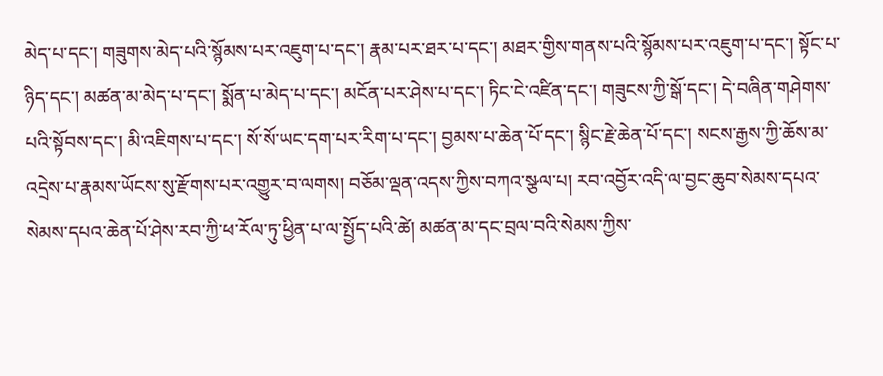མེད་པ་དང་། གཟུགས་མེད་པའི་སྙོམས་པར་འཇུག་པ་དང་། རྣམ་པར་ཐར་པ་དང་། མཐར་གྱིས་གནས་པའི་སྙོམས་པར་འཇུག་པ་དང་། སྟོང་པ་ཉིད་དང་། མཚན་མ་མེད་པ་དང་། སྨོན་པ་མེད་པ་དང་། མངོན་པར་ཤེས་པ་དང་། ཏིང་ངེ་འཛིན་དང་། གཟུངས་ཀྱི་སྒོ་དང་། དེ་བཞིན་གཤེགས་པའི་སྟོབས་དང་། མི་འཇིགས་པ་དང་། སོ་སོ་ཡང་དག་པར་རིག་པ་དང་། བྱམས་པ་ཆེན་པོ་དང་། སྙིང་རྗེ་ཆེན་པོ་དང་། སངས་རྒྱས་ཀྱི་ཆོས་མ་འདྲེས་པ་རྣམས་ཡོངས་སུ་རྫོགས་པར་འགྱུར་བ་ལགས། བཅོམ་ལྡན་འདས་ཀྱིས་བཀའ་སྩལ་པ། རབ་འབྱོར་འདི་ལ་བྱང་ཆུབ་སེམས་དཔའ་སེམས་དཔའ་ཆེན་པོ་ཤེས་རབ་ཀྱི་ཕ་རོལ་ཏུ་ཕྱིན་པ་ལ་སྤྱོད་པའི་ཚེ། མཚན་མ་དང་བྲལ་བའི་སེམས་ཀྱིས་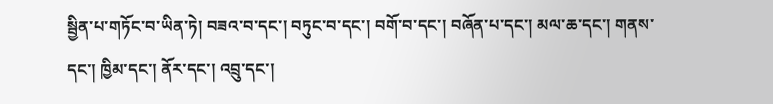སྦྱིན་པ་གཏོང་བ་ཡིན་ཏེ། བཟའ་བ་དང་། བཏུང་བ་དང་། བགོ་བ་དང་། བཞོན་པ་དང་། མལ་ཆ་དང་། གནས་དང་། ཁྱིམ་དང་། ནོར་དང་། འབྲུ་དང་།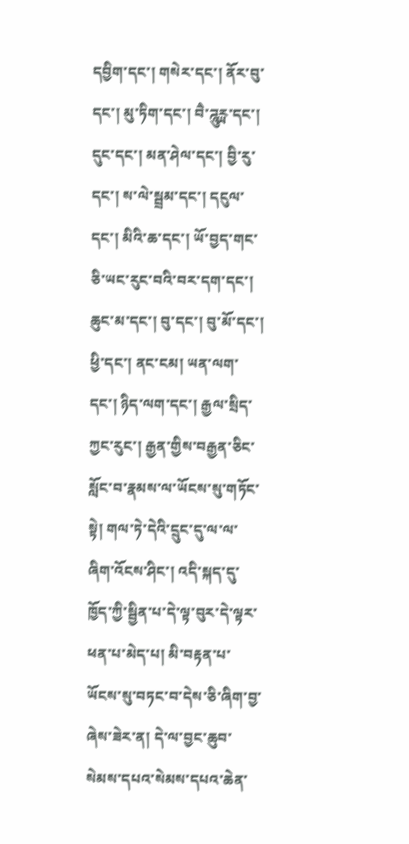དབྱིག་དང་། གསེར་དང་། ནོར་བུ་དང་། མུ་ཏིག་དང་། བཻ་ཌཱུཪྻ་དང་། དུང་དང་། མན་ཤེལ་དང་། བྱི་རུ་དང་། ས་ལེ་སྦྲམ་དང་། དངུལ་དང་། མིའི་ཆ་དང་། ཡོ་བྱད་གང་ཅི་ཡང་རུང་བའི་བར་དག་དང་། ཆུང་མ་དང་། བུ་དང་། བུ་མོ་དང་། ཕྱི་དང་། ནང་ངམ། ཡན་ལག་དང་། ཉིད་ལག་དང་། རྒྱལ་སྲིད་ཀྱང་རུང་། རྒྱན་གྱིས་བརྒྱན་ཅིང་སློང་བ་རྣམས་ལ་ཡོངས་སུ་གཏོང་སྟེ། གལ་ཏེ་དེའི་དྲུང་དུ་ལ་ལ་ཞིག་འོངས་ཤིང་། འདི་སྐད་དུ་ཁྱོད་ཀྱི་སྦྱིན་པ་དེ་ལྟ་བུར་དེ་ལྟར་ཕན་པ་མེད་པ། མི་བརྟན་པ་ཡོངས་སུ་བཏང་བ་དེས་ཅི་ཞིག་བྱ་ཞེས་ཟེར་ན། དེ་ལ་བྱང་ཆུབ་སེམས་དཔའ་སེམས་དཔའ་ཆེན་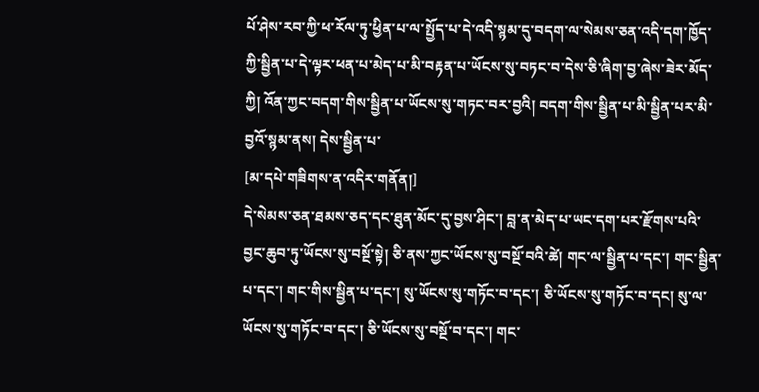པོ་ཤེས་རབ་ཀྱི་ཕ་རོལ་ཏུ་ཕྱིན་པ་ལ་སྤྱོད་པ་དེ་འདི་སྙམ་དུ་བདག་ལ་སེམས་ཅན་འདི་དག་ཁྱོད་ཀྱི་སྦྱིན་པ་དེ་ལྟར་ཕན་པ་མེད་པ་མི་བརྟན་པ་ཡོངས་སུ་བཏང་བ་དེས་ཅི་ཞིག་བྱ་ཞེས་ཟེར་མོད་ཀྱི། འོན་ཀྱང་བདག་གིས་སྦྱིན་པ་ཡོངས་སུ་གཏང་བར་བྱའི། བདག་གིས་སྦྱིན་པ་མི་སྦྱིན་པར་མི་བྱའོ་སྙམ་ནས། དེས་སྦྱིན་པ་
[མ་དཔེ་གཟིགས་ན་འདིར་གནོན།]
དེ་སེམས་ཅན་ཐམས་ཅད་དང་ཐུན་མོང་དུ་བྱས་ཤིང་། བླ་ན་མེད་པ་ཡང་དག་པར་རྫོགས་པའི་བྱང་ཆུབ་ཏུ་ཡོངས་སུ་བསྔོ་སྟེ། ཅི་ནས་ཀྱང་ཡོངས་སུ་བསྔོ་བའི་ཚེ། གང་ལ་སྦྱིན་པ་དང་། གང་སྦྱིན་པ་དང་། གང་གིས་སྦྱིན་པ་དང་། སུ་ཡོངས་སུ་གཏོང་བ་དང་། ཅི་ཡོངས་སུ་གཏོང་བ་དང། སུ་ལ་ཡོངས་སུ་གཏོང་བ་དང་། ཅི་ཡོངས་སུ་བསྔོ་བ་དང་། གང་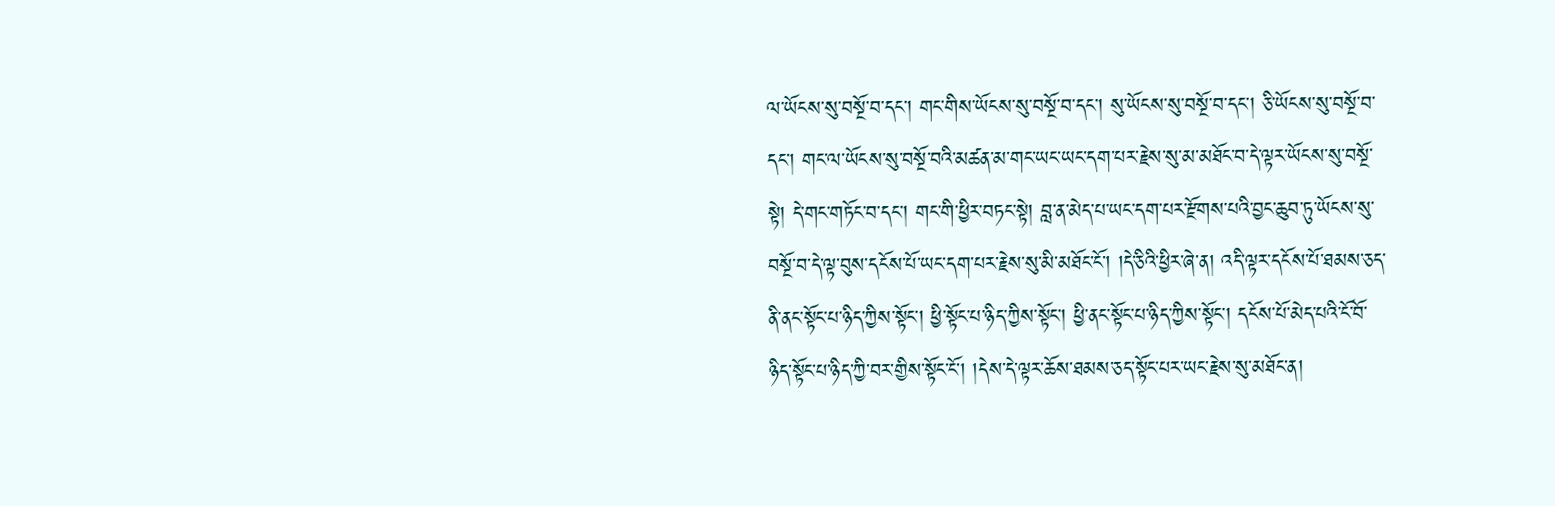ལ་ཡོངས་སུ་བསྔོ་བ་དང་། གང་གིས་ཡོངས་སུ་བསྔོ་བ་དང་། སུ་ཡོངས་སུ་བསྔོ་བ་དང་། ཅི་ཡོངས་སུ་བསྔོ་བ་དང་། གང་ལ་ཡོངས་སུ་བསྔོ་བའི་མཚན་མ་གང་ཡང་ཡང་དག་པར་རྗེས་སུ་མ་མཐོང་བ་དེ་ལྟར་ཡོངས་སུ་བསྔོ་སྟེ། དེ་གང་གཏོང་བ་དང་། གང་གི་ཕྱིར་བཏང་སྟེ། བླ་ན་མེད་པ་ཡང་དག་པར་རྫོགས་པའི་བྱང་ཆུབ་ཏུ་ཡོངས་སུ་བསྔོ་བ་དེ་ལྟ་བུས་དངོས་པོ་ཡང་དག་པར་རྗེས་སུ་མི་མཐོང་ངོ་། །དེ་ཅིའི་ཕྱིར་ཞེ་ན། འདི་ལྟར་དངོས་པོ་ཐམས་ཅད་ནི་ནང་སྟོང་པ་ཉིད་ཀྱིས་སྟོང་། ཕྱི་སྟོང་པ་ཉིད་ཀྱིས་སྟོང་། ཕྱི་ནང་སྟོང་པ་ཉིད་ཀྱིས་སྟོང་། དངོས་པོ་མེད་པའི་ངོ་བོ་ཉིད་སྟོང་པ་ཉིད་ཀྱི་བར་གྱིས་སྟོང་ངོ་། །དེས་དེ་ལྟར་ཆོས་ཐམས་ཅད་སྟོང་པར་ཡང་རྗེས་སུ་མཐོང་ན།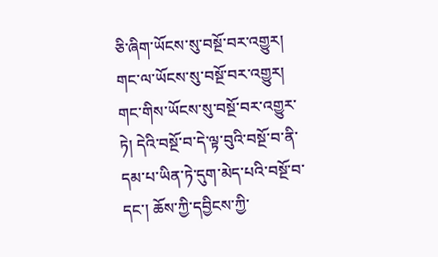ཅི་ཞིག་ཡོངས་སུ་བསྔོ་བར་འགྱུར། གང་ལ་ཡོངས་སུ་བསྔོ་བར་འགྱུར། གང་གིས་ཡོངས་སུ་བསྔོ་བར་འགྱུར་ཏེ། དེའི་བསྔོ་བ་དེ་ལྟ་བུའི་བསྔོ་བ་ནི་དམ་པ་ཡིན་ཏེ་དུག་མེད་པའི་བསྔོ་བ་དང་། ཆོས་ཀྱི་དབྱིངས་ཀྱི་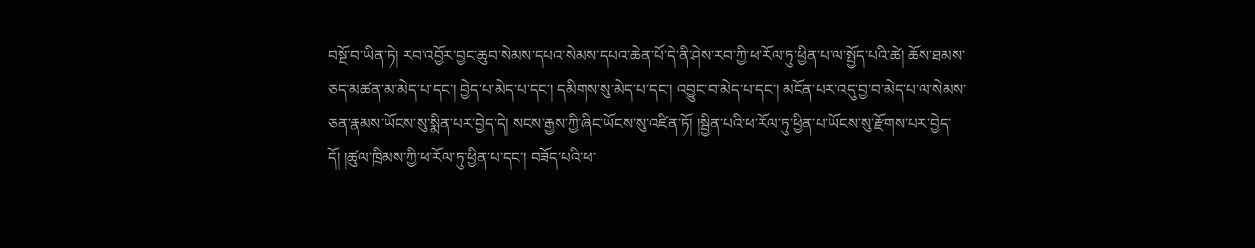བསྔོ་བ་ཡིན་ཏེ། རབ་འབྱོར་བྱང་ཆུབ་སེམས་དཔའ་སེམས་དཔའ་ཆེན་པོ་དེ་ནི་ཤེས་རབ་ཀྱི་ཕ་རོལ་ཏུ་ཕྱིན་པ་ལ་སྤྱོད་པའི་ཚེ། ཆོས་ཐམས་ཅད་མཚན་མ་མེད་པ་དང་། བྱེད་པ་མེད་པ་དང་། དམིགས་སུ་མེད་པ་དང་། འབྱུང་བ་མེད་པ་དང་། མངོན་པར་འདུ་བྱ་བ་མེད་པ་ལ་སེམས་ཅན་རྣམས་ཡོངས་སུ་སྨིན་པར་བྱེད་དེ། སངས་རྒྱས་ཀྱི་ཞིང་ཡོངས་སུ་འཛིན་ཏོ། །སྦྱིན་པའི་ཕ་རོལ་ཏུ་ཕྱིན་པ་ཡོངས་སུ་རྫོགས་པར་བྱེད་དོ། །ཚུལ་ཁྲིམས་ཀྱི་ཕ་རོལ་ཏུ་ཕྱིན་པ་དང་། བཟོད་པའི་ཕ་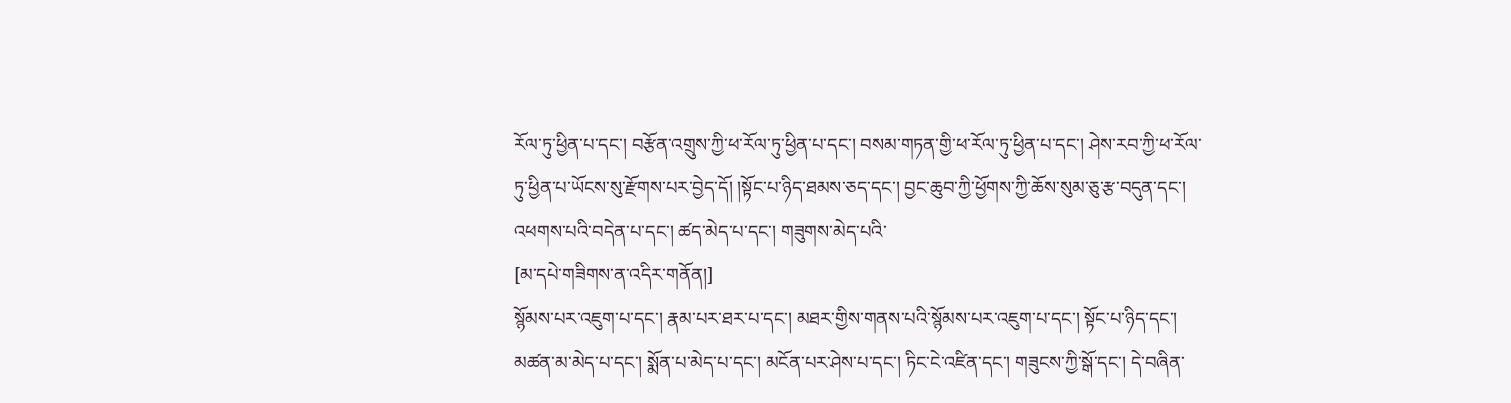རོལ་ཏུ་ཕྱིན་པ་དང་། བརྩོན་འགྲུས་ཀྱི་ཕ་རོལ་ཏུ་ཕྱིན་པ་དང་། བསམ་གཏན་གྱི་ཕ་རོལ་ཏུ་ཕྱིན་པ་དང་། ཤེས་རབ་ཀྱི་ཕ་རོལ་ཏུ་ཕྱིན་པ་ཡོངས་སུ་རྫོགས་པར་བྱེད་དོ། །སྟོང་པ་ཉིད་ཐམས་ཅད་དང་། བྱང་ཆུབ་ཀྱི་ཕྱོགས་ཀྱི་ཆོས་སུམ་ཅུ་རྩ་བདུན་དང་། འཕགས་པའི་བདེན་པ་དང་། ཚད་མེད་པ་དང་། གཟུགས་མེད་པའི་
[མ་དཔེ་གཟིགས་ན་འདིར་གནོན།]
སྙོམས་པར་འཇུག་པ་དང་། རྣམ་པར་ཐར་པ་དང་། མཐར་གྱིས་གནས་པའི་སྙོམས་པར་འཇུག་པ་དང་། སྟོང་པ་ཉིད་དང་། མཚན་མ་མེད་པ་དང་། སྨོན་པ་མེད་པ་དང་། མངོན་པར་ཤེས་པ་དང་། ཏིང་ངེ་འཛིན་དང་། གཟུངས་ཀྱི་སྒོ་དང་། དེ་བཞིན་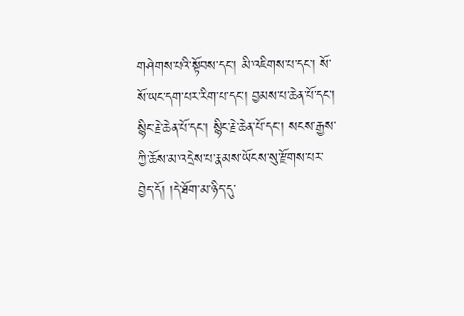གཤེགས་པའི་སྟོབས་དང་། མི་འཇིགས་པ་དང་། སོ་སོ་ཡང་དག་པར་རིག་པ་དང་། བྱམས་པ་ཆེན་པོ་དང་། སྙིང་རྗེ་ཆེན་པོ་དང་། སྙིང་རྗེ་ཆེན་པོ་དང་། སངས་རྒྱས་ཀྱི་ཆོས་མ་འདྲེས་པ་རྣམས་ཡོངས་སུ་རྫོགས་པར་བྱེད་དོ། །དེ་ཐོག་མ་ཉིད་དུ་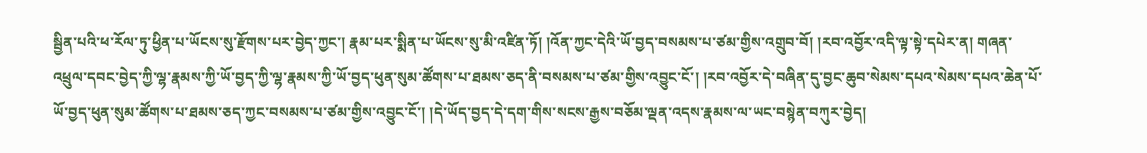སྦྱིན་པའི་ཕ་རོལ་ཏུ་ཕྱིན་པ་ཡོངས་སུ་རྫོགས་པར་བྱེད་ཀྱང་། རྣམ་པར་སྨིན་པ་ཡོངས་སུ་མི་འཛིན་ཏོ། །འོན་ཀྱང་དེའི་ཡོ་བྱད་བསམས་པ་ཙམ་གྱིས་འགྲུབ་བོ། །རབ་འབྱོར་འདི་ལྟ་སྟེ་དཔེར་ན། གཞན་འཕྲུལ་དབང་བྱེད་ཀྱི་ལྷ་རྣམས་ཀྱི་ཡོ་བྱད་ཀྱི་ལྷ་རྣམས་ཀྱི་ཡོ་བྱད་ཕུན་སུམ་ཚོགས་པ་ཐམས་ཅད་ནི་བསམས་པ་ཙམ་གྱིས་འབྱུང་ངོ་། །རབ་འབྱོར་དེ་བཞིན་དུ་བྱང་ཆུབ་སེམས་དཔའ་སེམས་དཔའ་ཆེན་པོ་ཡོ་བྱད་ཕུན་སུམ་ཚོགས་པ་ཐམས་ཅད་ཀྱང་བསམས་པ་ཙམ་གྱིས་འབྱུང་ངོ་། །དེ་ཡོད་བྱད་དེ་དག་གིས་སངས་རྒྱས་བཅོམ་ལྡན་འདས་རྣམས་ལ་ཡང་བསྙེན་བཀུར་བྱེད།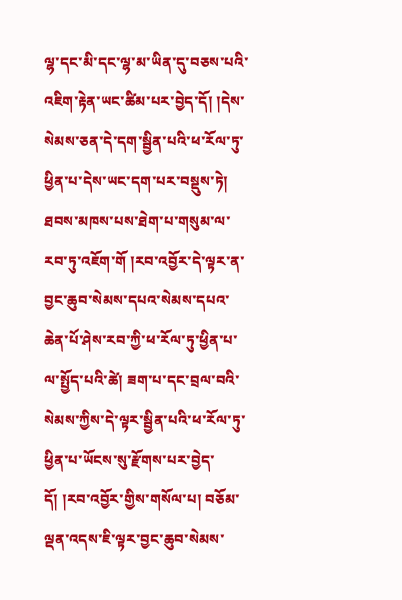ལྷ་དང་མི་དང་ལྷ་མ་ཡིན་དུ་བཅས་པའི་འཇིག་རྟེན་ཡང་ཚིམ་པར་བྱེད་དོ། །དེས་སེམས་ཅན་དེ་དག་སྦྱིན་པའི་ཕ་རོལ་ཏུ་ཕྱིན་པ་དེས་ཡང་དག་པར་བསྡུས་ཏེ། ཐབས་མཁས་པས་ཐེག་པ་གསུམ་ལ་རབ་ཏུ་འཇོག་གོ །རབ་འབྱོར་དེ་ལྟར་ན་བྱང་ཆུབ་སེམས་དཔའ་སེམས་དཔའ་ཆེན་པོ་ཤེས་རབ་ཀྱི་ཕ་རོལ་ཏུ་ཕྱིན་པ་ལ་སྤྱོད་པའི་ཚེ། ཟག་པ་དང་བྲལ་བའི་སེམས་ཀྱིས་དེ་ལྟར་སྦྱིན་པའི་ཕ་རོལ་ཏུ་ཕྱིན་པ་ཡོངས་སུ་རྫོགས་པར་བྱེད་དོ། །རབ་འབྱོར་གྱིས་གསོལ་པ། བཅོམ་ལྡན་འདས་ཇི་ལྟར་བྱང་ཆུབ་སེམས་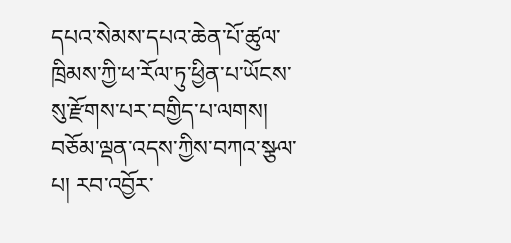དཔའ་སེམས་དཔའ་ཆེན་པོ་ཚུལ་ཁྲིམས་ཀྱི་ཕ་རོལ་ཏུ་ཕྱིན་པ་ཡོངས་སུ་རྫོགས་པར་བགྱིད་པ་ལགས། བཅོམ་ལྡན་འདས་ཀྱིས་བཀའ་སྩལ་པ། རབ་འབྱོར་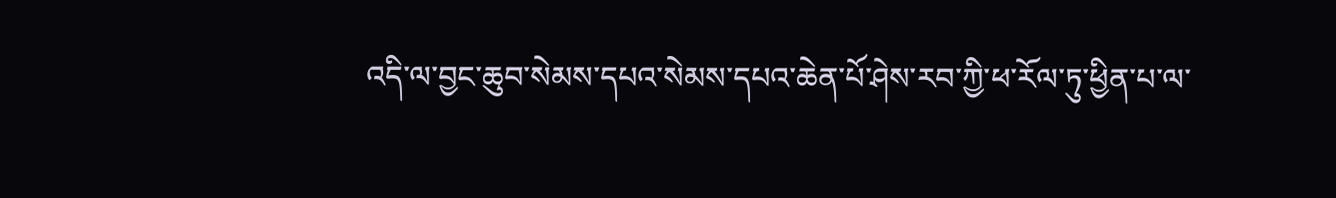འདི་ལ་བྱང་ཆུབ་སེམས་དཔའ་སེམས་དཔའ་ཆེན་པོ་ཤེས་རབ་ཀྱི་ཕ་རོལ་ཏུ་ཕྱིན་པ་ལ་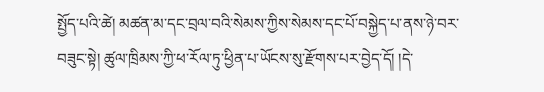སྤྱོད་པའི་ཚེ། མཚན་མ་དང་བྲལ་བའི་སེམས་ཀྱིས་སེམས་དང་པོ་བསྐྱེད་པ་ནས་ཉེ་བར་བཟུང་སྟེ། ཚུལ་ཁྲིམས་ཀྱི་ཕ་རོལ་ཏུ་ཕྱིན་པ་ཡོངས་སུ་རྫོགས་པར་བྱེད་དོ། །དེ་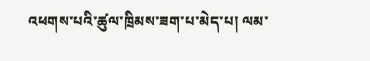འཕགས་པའི་ཚུལ་ཁྲིམས་ཟག་པ་མེད་པ། ལམ་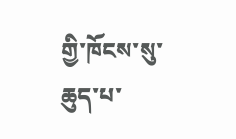གྱི་ཁོངས་སུ་ཆུད་པ་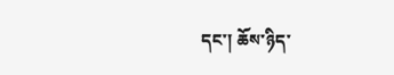དང་། ཆོས་ཉིད་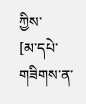ཀྱིས་
[མ་དཔེ་གཟིགས་ན་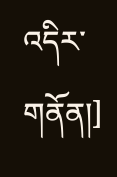འདིར་གནོན།]